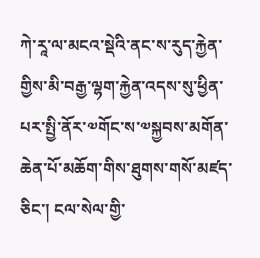ཀེ་རཱ་ལ་མངའ་སྡེའི་ནང་ས་རུད་རྐྱེན་གྱིས་མི་བརྒྱ་ལྷག་རྐྱེན་འདས་སུ་ཕྱིན་པར་སྤྱི་ནོར་༧གོང་ས་༧སྐྱབས་མགོན་ཆེན་པོ་མཆོག་གིས་ཐུགས་གསོ་མཛད་ཅིང་། ངལ་སེལ་གྱི་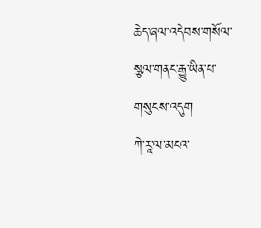ཆེད་ཞལ་འདེབས་གསོལ་སྩལ་གནང་རྒྱུ་ཡིན་པ་གསུངས་འདུག
ཀེ་རཱ་ལ་མངའ་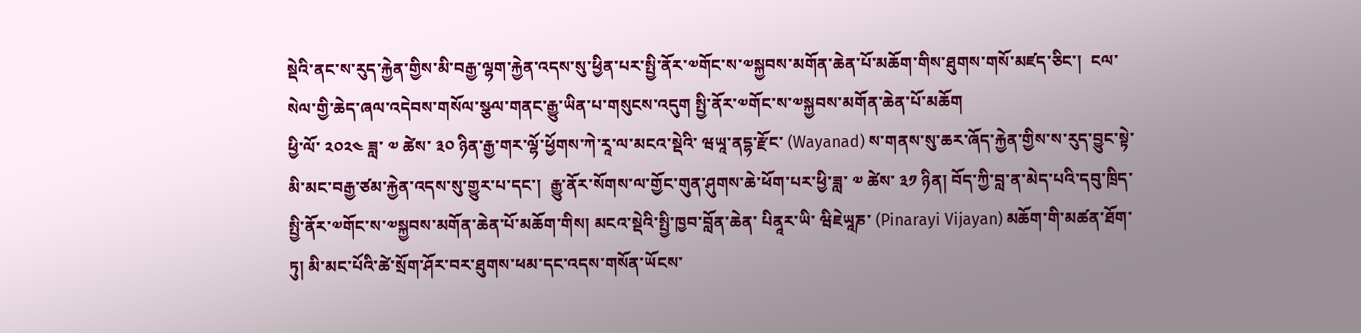སྡེའི་ནང་ས་རུད་རྐྱེན་གྱིས་མི་བརྒྱ་ལྷག་རྐྱེན་འདས་སུ་ཕྱིན་པར་སྤྱི་ནོར་༧གོང་ས་༧སྐྱབས་མགོན་ཆེན་པོ་མཆོག་གིས་ཐུགས་གསོ་མཛད་ཅིང་།  ངལ་སེལ་གྱི་ཆེད་ཞལ་འདེབས་གསོལ་སྩལ་གནང་རྒྱུ་ཡིན་པ་གསུངས་འདུག སྤྱི་ནོར་༧གོང་ས་༧སྐྱབས་མགོན་ཆེན་པོ་མཆོག
ཕྱི་ལོ་ ༢༠༢༤ ཟླ་ ༧ ཚེས་ ༣༠ ཉིན་རྒྱ་གར་ལྷོ་ཕྱོགས་ཀེ་རཱ་ལ་མངའ་སྡེའི་ ཝཡཱ་ནདྷ་རྫོང་ (Wayanad) ས་གནས་སུ་ཆར་ཞོད་རྐྱེན་གྱིས་ས་རུད་བྱུང་སྟེ་མི་མང་བརྒྱ་ཙམ་རྐྱེན་འདས་སུ་གྱུར་པ་དང་།  རྒྱུ་ནོར་སོགས་ལ་གྱོང་གུན་ཤུགས་ཆེ་ཕོག་པར་ཕྱི་ཟླ་ ༧ ཚེས་ ༣༡ ཉིན། བོད་ཀྱི་བླ་ན་མེད་པའི་དབུ་ཁྲིད་སྤྱི་ནོར་༧གོང་ས་༧སྐྱབས་མགོན་ཆེན་པོ་མཆོག་གིས། མངའ་སྡེའི་སྤྱི་ཁྱབ་བློན་ཆེན་ པིནཱར་ཡི་ ཝིཇེཡཱཎ་ (Pinarayi Vijayan) མཆོག་གི་མཚན་ཐོག་ཏུ། མི་མང་པོའི་ཚེ་སྲོག་ཤོར་བར་ཐུགས་ཕམ་དང་འདས་གསོན་ཡོངས་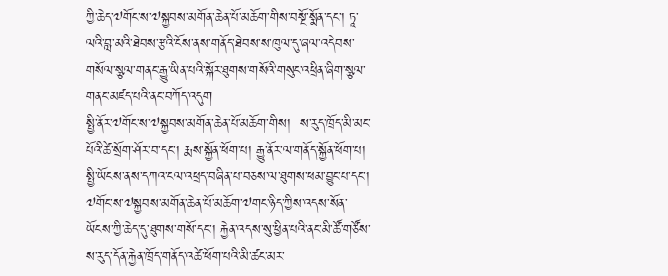ཀྱི་ཆེད་༧གོང་ས་༧སྐྱབས་མགོན་ཆེན་པོ་མཆོག་གིས་བསྔོ་སྨོན་དང་། ཏཱ་ལའི་བླ་མའི་ཐེབས་རྩའི་ངོས་ནས་གནོད་ཐེབས་ས་ཁུལ་དུ་ཞལ་འདེབས་གསོལ་སྩལ་གནང་རྒྱུ་ཡིན་པའི་སྐོར་ཐུགས་གསོའི་གསུང་འཕྲིན་ཞིག་སྩལ་གནང་མཛད་པའི་ནང་བཀོད་འདུག
སྤྱི་ནོར་༧གོང་ས་༧སྐྱབས་མགོན་ཆེན་པོ་མཆོག་གིས།  ས་རུད་ཁྲོད་མི་མང་པོའི་ཚེ་སྲོག་ཤོར་བ་དང་། རྨས་སྐྱོན་ཕོག་པ། རྒྱུ་ནོར་ལ་གནོད་སྐྱོན་ཕོག་པ། སྤྱི་ཡོངས་ནས་དཀའ་ངལ་འཕྲད་བཞིན་པ་བཅས་ལ་ཐུགས་ཕམ་བྱུང་པ་དང་། ༧གོང་ས་༧སྐྱབས་མགོན་ཆེན་པོ་མཆོག་༧གང་ཉིད་ཀྱིས་འདས་སོན་ཡོངས་ཀྱི་ཆེད་དུ་ཐུགས་གསོ་དང་། རྐྱེན་འདས་སུ་ཕྱིན་པའི་ནང་མི་ཚོ་གཙོས་ས་རུད་དོན་རྐྱེན་ཁྲོད་གནོད་འཚེ་ཕོག་པའི་མི་ཚང་མར་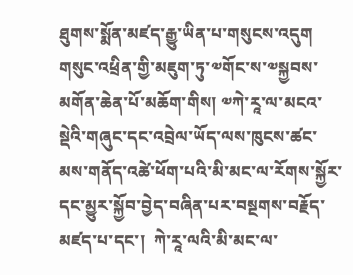ཐུགས་སྨོན་མཛད་རྒྱུ་ཡིན་པ་གསུངས་འདུག
གསུང་འཕྲིན་གྱི་མཇུག་ཏུ་༧གོང་ས་༧སྐྱབས་མགོན་ཆེན་པོ་མཆོག་གིས། ༧ཀེ་རཱ་ལ་མངའ་སྡེའི་གཞུང་དང་འབྲེལ་ཡོད་ལས་ཁུངས་ཚང་མས་གནོད་འཚེ་ཕོག་པའི་མི་མང་ལ་རོགས་སྐྱོར་དང་མྱུར་སྐྱོབ་བྱེད་བཞིན་པར་བསྔགས་བརྗོད་མཛད་པ་དང་།  ཀེ་རཱ་ལའི་མི་མང་ལ་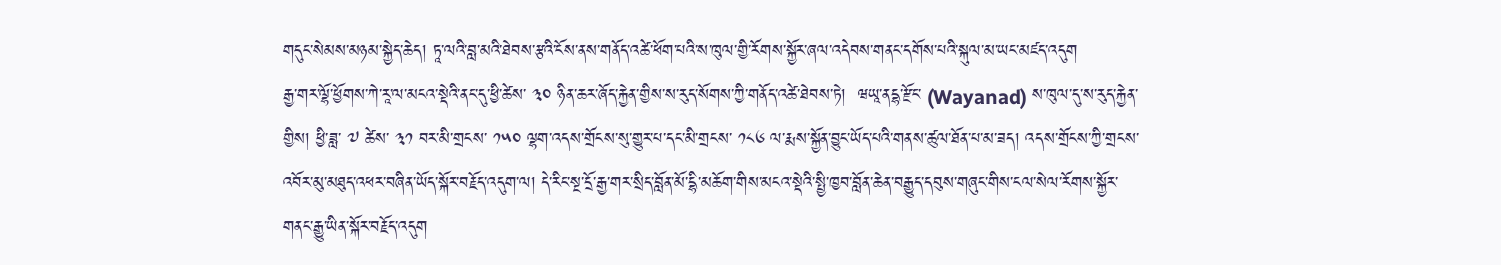གདུང་སེམས་མཉམ་སྐྱེད་ཆེད། ཏཱ་ལའི་བླ་མའི་ཐེབས་རྩའི་ངོས་ནས་གནོད་འཚེ་ཕོག་པའི་ས་ཁུལ་གྱི་རོགས་སྐྱོར་ཞལ་འདེབས་གནང་དགོས་པའི་སྐུལ་མ་ཡང་མཛད་འདུག
རྒྱ་གར་ལྷོ་ཕྱོགས་ཀེ་རཱ་ལ་མངའ་སྡེའི་ནང་དུ་ཕྱི་ཚེས་ ༣༠ ཉིན་ཆར་ཞོད་རྐྱེན་གྱིས་ས་རུད་སོགས་ཀྱི་གནོད་འཚེ་ཐེབས་ཏེ།  ཝཡཱ་ནདྷ་རྫོང་ (Wayanad) ས་ཁུལ་དུ་ས་རུད་རྐྱེན་གྱིས། ཕྱི་ཟླ་ ༧ ཚེས་ ༣༡ བར་མི་གྲངས་ ༡༥༠ ལྷག་འདས་གྲོངས་སུ་གྱུར་པ་དང་མི་གྲངས་ ༡༨༦ ལ་རྨས་སྐྱོན་བྱུང་ཡོད་པའི་གནས་ཚུལ་ཐོན་པ་མ་ཟད། འདས་གྲོངས་ཀྱི་གྲངས་འབོར་མུ་མཐུད་འཕར་བཞིན་ཡོད་སྐོར་བརྗོད་འདུག་ལ། དེ་རིང་སྔ་དྲོ་རྒྱ་གར་སྲིད་བློན་མོ་དྷི་མཆོག་གིས་མངའ་སྡེའི་སྤྱི་ཁྱབ་བློན་ཆེན་བརྒྱུད་དབུས་གཞུང་གིས་ངལ་སེལ་རོགས་སྐྱོར་གནང་རྒྱུ་ཡིན་སྐོར་བརྗོད་འདུག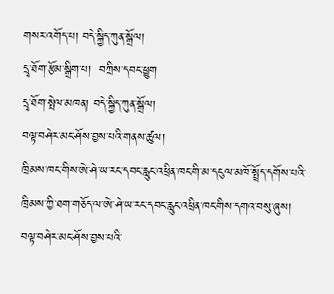གསར་འགོད་པ། བདེ་སྐྱིད་ཀུན་སྒྲོལ།
དྲྭ་ཐོག་རྩོམ་སྒྲིག་པ།  བཀྲིས་དབང་ཕྱུག
དྲྭ་ཐོག་སྤེལ་མཁན། བདེ་སྐྱིད་ཀུན་སྒྲོལ།
བལྟ་བཤེར་མང་ཤོས་བྱས་པའི་གནས་ཚུལ།
ཁྲིམས་ཁང་གིས་ཨེ་ཤེ་ཡ་རང་དབང་རླུང་འཕྲིན་ཁང་གི་མ་དངུལ་མཁོ་སྤྲོད་དགོས་པའི་ཁྲིམས་ཀྱི་ཐག་གཅོད་ལ་ཨེ་ཤེ་ཡ་རང་དབང་རླུང་འཕྲིན་ཁང་གིས་དགའ་བསུ་ཞུས།
བལྟ་བཤེར་མང་ཤོས་བྱས་པའི་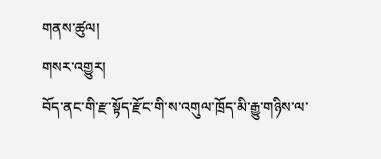གནས་ཚུལ།
གསར་འགྱུར།
བོད་ནང་གི་རྫ་སྟོད་རྫོང་གི་ས་འགུལ་ཁྲོད་མི་རྒྱུ་གཉིས་ལ་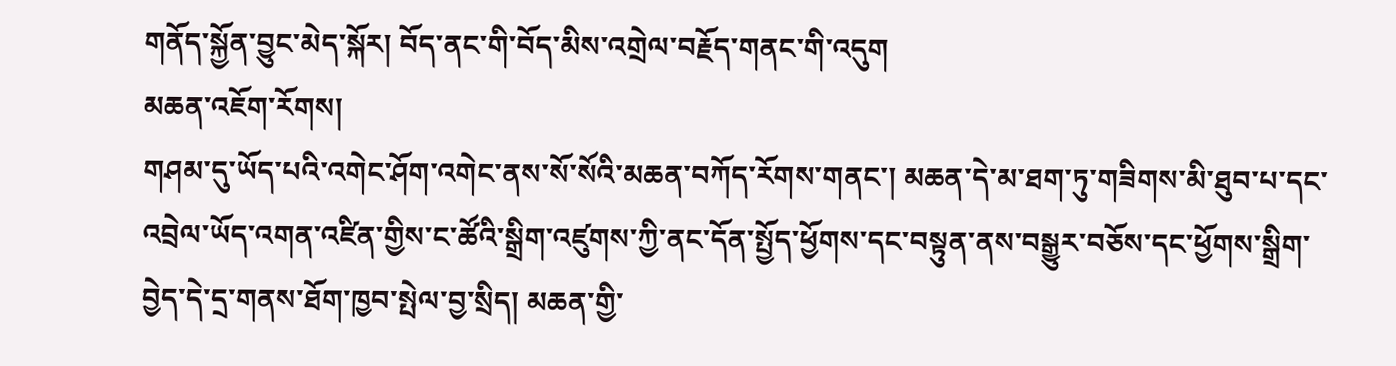གནོད་སྐྱོན་བྱུང་མེད་སྐོར། བོད་ནང་གི་བོད་མིས་འགྲེལ་བརྗོད་གནང་གི་འདུག
མཆན་འཇོག་རོགས།
གཤམ་དུ་ཡོད་པའི་འགེང་ཤོག་འགེང་ནས་སོ་སོའི་མཆན་བཀོད་རོགས་གནང་། མཆན་དེ་མ་ཐག་ཏུ་གཟིགས་མི་ཐུབ་པ་དང་འབྲེལ་ཡོད་འགན་འཛིན་གྱིས་ང་ཚོའི་སྒྲིག་འཛུགས་ཀྱི་ནང་དོན་སྤྱོད་ཕྱོགས་དང་བསྟུན་ནས་བསྒྱུར་བཅོས་དང་ཕྱོགས་སྒྲིག་བྱེད་དེ་དྲ་གནས་ཐོག་ཁྱབ་སྤེལ་བྱ་སྲིད། མཆན་གྱི་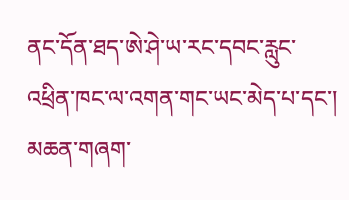ནང་དོན་ཐད་ཨེ་ཤེ་ཡ་རང་དབང་རླུང་འཕྲིན་ཁང་ལ་འགན་གང་ཡང་མེད་པ་དང་། མཆན་གཞག་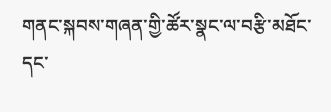གནང་སྐབས་གཞན་གྱི་ཚོར་སྣང་ལ་བརྩི་མཐོང་དང་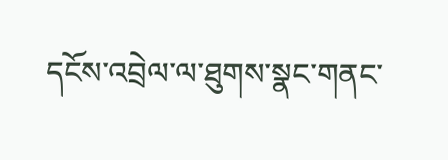དངོས་འབྲེལ་ལ་ཐུགས་སྣང་གནང་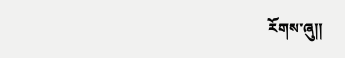རོགས་ཞུ༎